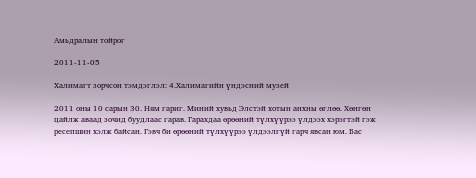Амьдралын тойрог

2011-11-05

Халимагт зорчсон тэмдэглэл: 4.Халимагийн үндэсний музей

2011 оны 10 сарын 30. Ням гариг. Миний хувьд Элстэй хотын анхны өглөө. Хөнгөн цайлж аваад зочид буудлаас гарав. Гарахдаа өрөөний түлхүүрээ үлдээх хэрэгтэй гэж ресепшин хэлж байсан. Гэвч би өрөөний түлхүүрээ үлдээлгүй гарч явсан юм. Бас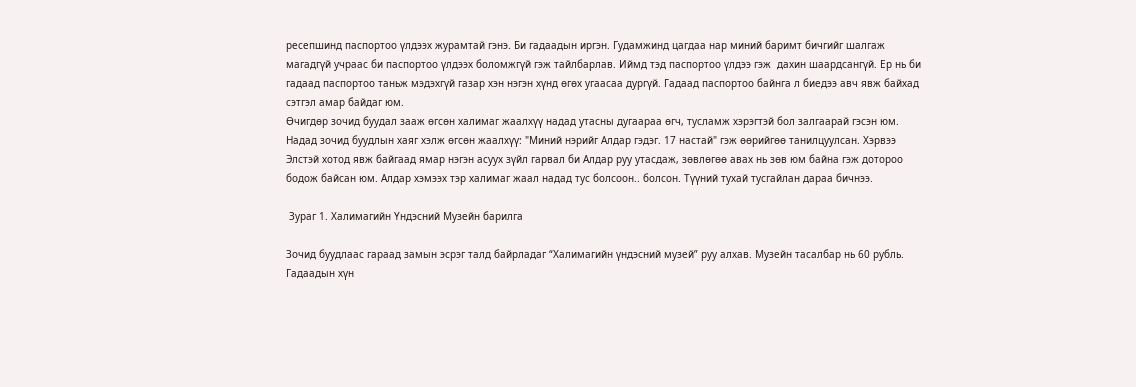ресепшинд паспортоо үлдээх журамтай гэнэ. Би гадаадын иргэн. Гудамжинд цагдаа нар миний баримт бичгийг шалгаж магадгүй учраас би паспортоо үлдээх боломжгүй гэж тайлбарлав. Иймд тэд паспортоо үлдээ гэж  дахин шаардсангүй. Ер нь би гадаад паспортоо таньж мэдэхгүй газар хэн нэгэн хүнд өгөх угаасаа дургүй. Гадаад паспортоо байнга л биедээ авч явж байхад сэтгэл амар байдаг юм.
Өчигдөр зочид буудал зааж өгсөн халимаг жаалхүү надад утасны дугаараа өгч, тусламж хэрэгтэй бол залгаарай гэсэн юм. Надад зочид буудлын хаяг хэлж өгсөн жаалхүү: "Миний нэрийг Алдар гэдэг. 17 настай" гэж өөрийгөө танилцуулсан. Хэрвээ Элстэй хотод явж байгаад ямар нэгэн асуух зүйл гарвал би Алдар руу утасдаж, зөвлөгөө авах нь зөв юм байна гэж дотороо бодож байсан юм. Алдар хэмээх тэр халимаг жаал надад тус болсоон.. болсон. Түүний тухай тусгайлан дараа бичнээ.

 Зураг 1. Халимагийн Үндэсний Музейн барилга

Зочид буудлаас гараад замын эсрэг талд байрладаг “Халимагийн үндэсний музей” руу алхав. Музейн тасалбар нь 60 рубль. Гадаадын хүн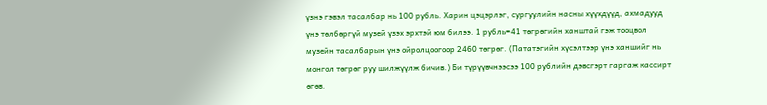үзнэ гэвэл тасалбар нь 100 рубль. Харин цэцэрлэг, сургуулийн насны хүүхдүүд, ахмадууд үнэ төлбөргүй музей үзэх эрхтэй юм билээ. 1 рубль=41 төгрөгийн ханштай гэж тооцвол музейн тасалбарын үнэ ойролцоогоор 2460 төгрөг. (Пататэгийн хүсэлтээр үнэ ханшийг нь монгол төгрөг руу шилжүүлж бичив.) Би түрүүвчнээсээ 100 рублийн дэвсгэрт гаргаж кассирт өгөв.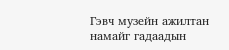Гэвч музейн ажилтан намайг гадаадын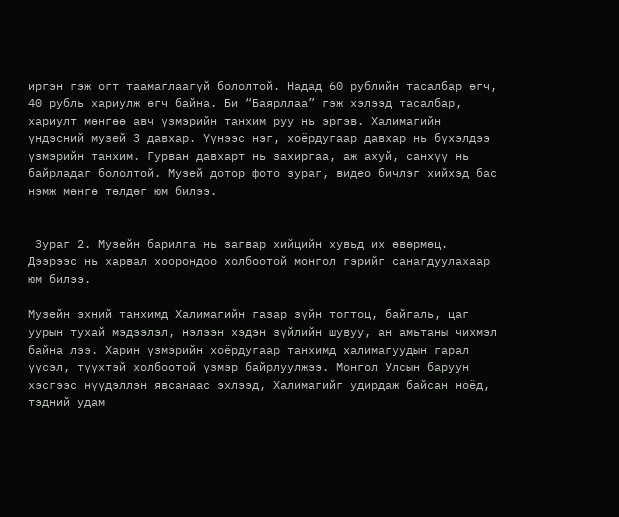иргэн гэж огт таамаглаагүй бололтой. Надад 60 рублийн тасалбар өгч, 40 рубль хариулж өгч байна. Би “Баярллаа” гэж хэлээд тасалбар, хариулт мөнгөө авч үзмэрийн танхим руу нь эргэв. Халимагийн үндэсний музей 3 давхар. Үүнээс нэг, хоёрдугаар давхар нь бүхэлдээ үзмэрийн танхим. Гурван давхарт нь захиргаа, аж ахуй, санхүү нь байрладаг бололтой. Музей дотор фото зураг, видео бичлэг хийхэд бас нэмж мөнгө төлдөг юм билээ.


 Зураг 2. Музейн барилга нь загвар хийцийн хувьд их өвөрмөц. Дээрээс нь харвал хоорондоо холбоотой монгол гэрийг санагдуулахаар юм билээ.

Музейн эхний танхимд Халимагийн газар зүйн тогтоц, байгаль, цаг уурын тухай мэдээлэл, нэлээн хэдэн зүйлийн шувуу, ан амьтаны чихмэл байна лээ. Харин үзмэрийн хоёрдугаар танхимд халимагуудын гарал үүсэл, түүхтэй холбоотой үзмэр байрлуулжээ. Монгол Улсын баруун хэсгээс нүүдэллэн явсанаас эхлээд, Халимагийг удирдаж байсан ноёд, тэдний удам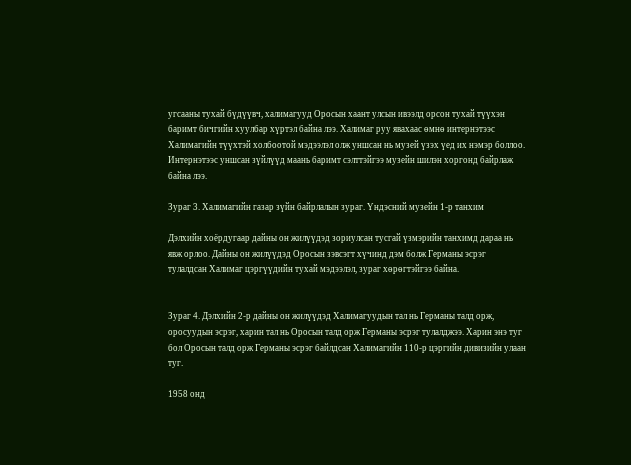угсааны тухай бүдүүвч, халимагууд Оросын хаант улсын ивээлд орсон тухай түүхэн баримт бичгийн хуулбар хүртэл байна лээ. Халимаг руу явахаас өмнө интернэтээс Халимагийн түүхтэй холбоотой мэдээлэл олж уншсан нь музей үзэх үед их нэмэр боллоо. Интернэтээс уншсан зүйлүүд маань баримт сэлттэйгээ музейн шилэн хоргонд байрлаж байна лээ.

Зураг 3. Халимагийн газар зүйн байрлалын зураг. Үндэсний музейн 1-р танхим

Дэлхийн хоёрдугаар дайны он жилүүдэд зориулсан тусгай үзмэрийн танхимд дараа нь явж орлоо. Дайны он жилүүдэд Оросын зэвсэгт хүчинд дэм болж Германы эсрэг тулалдсан Халимаг цэргүүдийн тухай мэдээлэл, зураг хөрөгтэйгээ байна.


Зураг 4. Дэлхийн 2-р дайны он жилүүдэд Халимагуудын тал нь Германы талд орж, оросуудын эсрэг, харин тал нь Оросын талд орж Германы эсрэг тулалджээ. Харин энэ туг бол Оросын талд орж Германы эсрэг байлдсан Халимагийн 110-р цэргийн дивизийн улаан туг.

1958 онд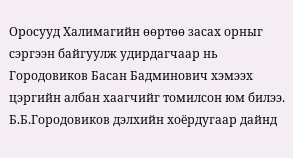Оросууд Халимагийн өөртөө засах орныг сэргээн байгуулж удирдагчаар нь Городовиков Басан Бадминович хэмээх цэргийн албан хаагчийг томилсон юм билээ. Б.Б.Городовиков дэлхийн хоёрдугаар дайнд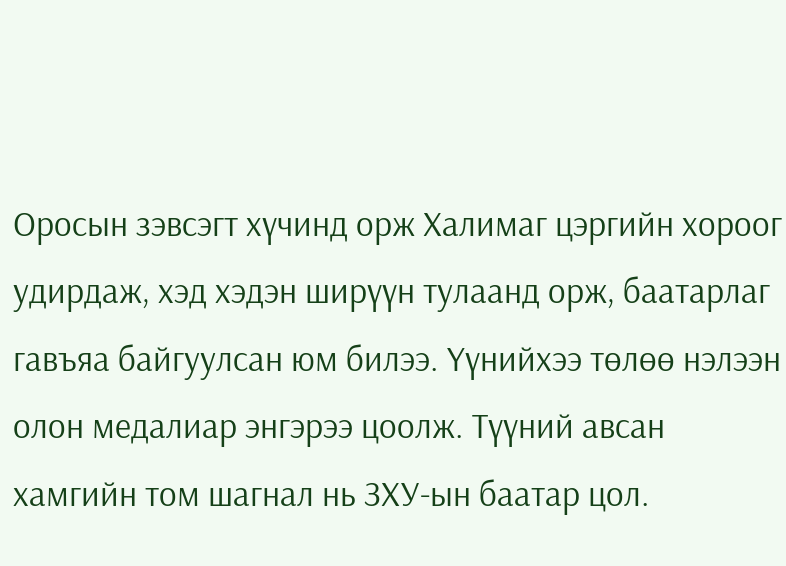Оросын зэвсэгт хүчинд орж Халимаг цэргийн хороог удирдаж, хэд хэдэн ширүүн тулаанд орж, баатарлаг гавъяа байгуулсан юм билээ. Үүнийхээ төлөө нэлээн олон медалиар энгэрээ цоолж. Түүний авсан хамгийн том шагнал нь ЗХУ-ын баатар цол.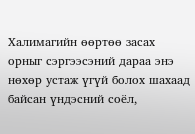Халимагийн өөртөө засах орныг сэргээсэний дараа энэ нөхөр устаж үгүй болох шахаад байсан үндэсний соёл,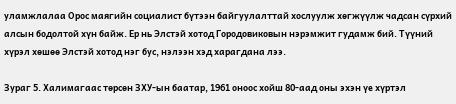уламжлалаа Орос маягийн социалист бүтээн байгуулалттай хослуулж хөгжүүлж чадсан сүрхий алсын бодолтой хүн байж. Ер нь Элстэй хотод Городовиковын нэрэмжит гудамж бий. Түүний хүрэл хөшөө Элстэй хотод нэг бус, нэлээн хэд харагдана лээ.

Зураг 5. Халимагаас төрсөн ЗХУ-ын баатар, 1961 оноос хойш 80-аад оны эхэн үе хүртэл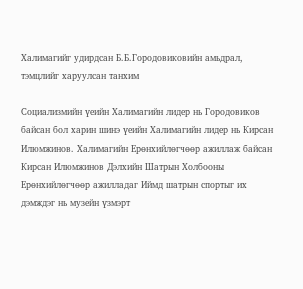Халимагийг удирдсан Б.Б.Городовиковийн амьдрал, тэмцлийг харуулсан танхим

Социализмийн үеийн Халимагийн лидер нь Городовиков байсан бол харин шинэ үеийн Халимагийн лидер нь Кирсан Илюмжинов. Халимагийн Ерөнхийлөгчөөр ажиллаж байсан Кирсан Илюмжинов Дэлхийн Шатрын Холбооны Ерөнхийлөгчөөр ажилладаг Иймд шатрын спортыг их дэмждэг нь музейн үзмэрт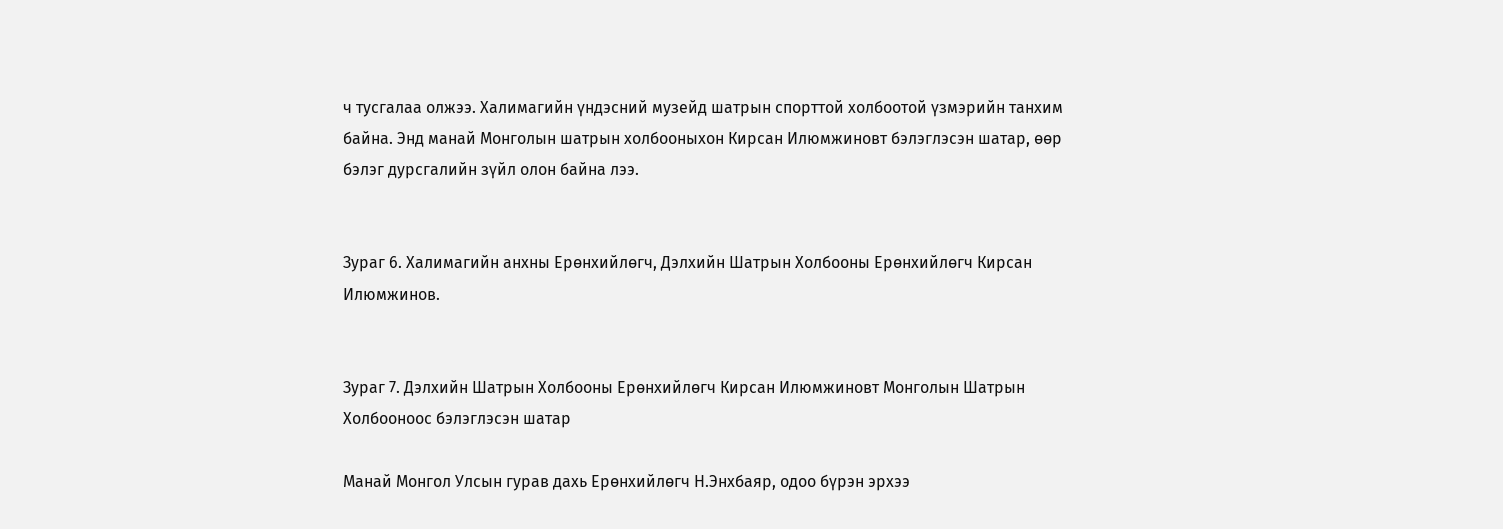ч тусгалаа олжээ. Халимагийн үндэсний музейд шатрын спорттой холбоотой үзмэрийн танхим байна. Энд манай Монголын шатрын холбооныхон Кирсан Илюмжиновт бэлэглэсэн шатар, өөр бэлэг дурсгалийн зүйл олон байна лээ.


Зураг 6. Халимагийн анхны Ерөнхийлөгч, Дэлхийн Шатрын Холбооны Ерөнхийлөгч Кирсан Илюмжинов.


Зураг 7. Дэлхийн Шатрын Холбооны Ерөнхийлөгч Кирсан Илюмжиновт Монголын Шатрын Холбооноос бэлэглэсэн шатар

Манай Монгол Улсын гурав дахь Ерөнхийлөгч Н.Энхбаяр, одоо бүрэн эрхээ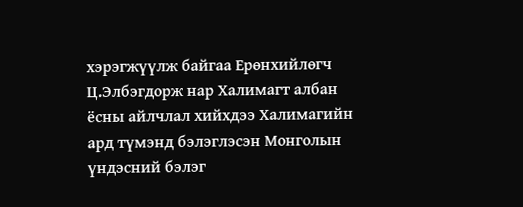хэрэгжүүлж байгаа Ерөнхийлөгч Ц.Элбэгдорж нар Халимагт албан ёсны айлчлал хийхдээ Халимагийн ард түмэнд бэлэглэсэн Монголын үндэсний бэлэг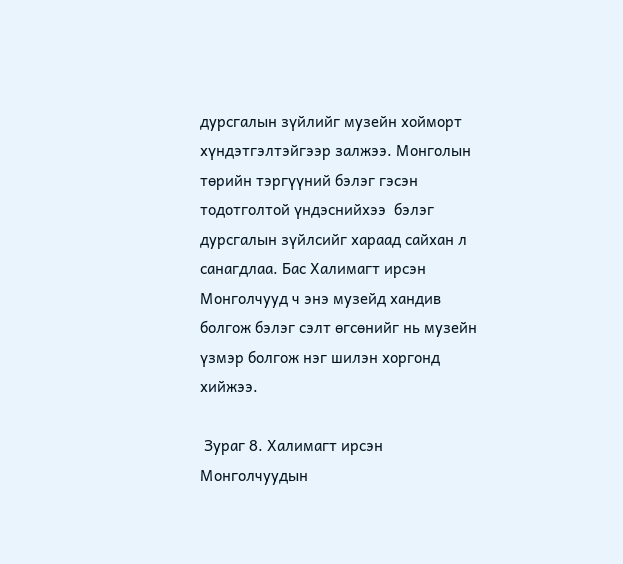дурсгалын зүйлийг музейн хойморт хүндэтгэлтэйгээр залжээ. Монголын төрийн тэргүүний бэлэг гэсэн тодотголтой үндэснийхээ  бэлэг дурсгалын зүйлсийг хараад сайхан л санагдлаа. Бас Халимагт ирсэн Монголчууд ч энэ музейд хандив болгож бэлэг сэлт өгсөнийг нь музейн үзмэр болгож нэг шилэн хоргонд хийжээ.

 Зураг 8. Халимагт ирсэн Монголчуудын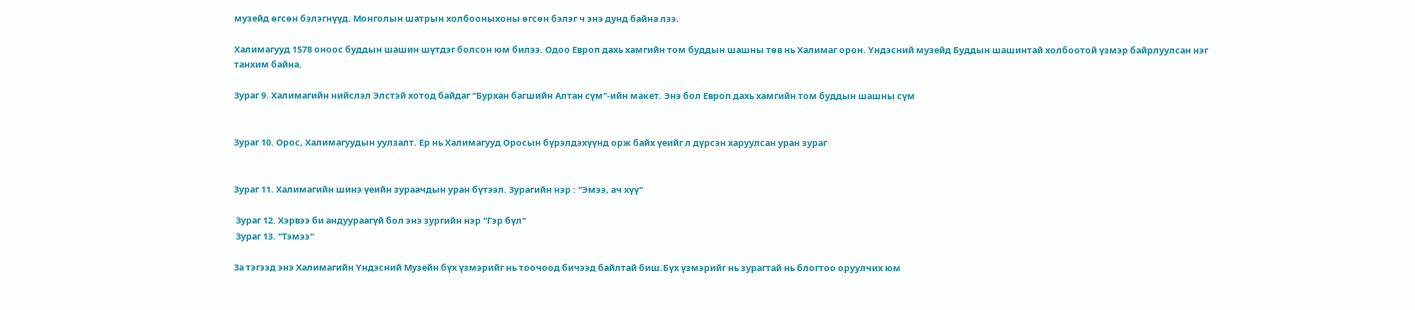музейд өгсөн бэлэгнүүд. Монголын шатрын холбооныхоны өгсөн бэлэг ч энэ дунд байна лээ.

Халимагууд 1578 оноос буддын шашин шүтдэг болсон юм билээ. Одоо Европ дахь хамгийн том буддын шашны төв нь Халимаг орон. Үндэсний музейд Буддын шашинтай холбоотой үзмэр байрлуулсан нэг танхим байна.

Зураг 9. Халимагийн нийслэл Элстэй хотод байдаг "Бурхан багшийн Алтан сүм"-ийн макет. Энэ бол Европ дахь хамгийн том буддын шашны сүм


Зураг 10. Орос, Халимагуудын уулзалт. Ер нь Халимагууд Оросын бүрэлдэхүүнд орж байх үеийг л дүрсэн харуулсан уран зураг


Зураг 11. Халимагийн шинэ үеийн зураачдын уран бүтээл. Зурагийн нэр : "Эмээ, ач хүү"

 Зураг 12. Хэрвээ би андуураагүй бол энэ зургийн нэр "Гэр бүл"
 Зураг 13. "Тэмээ"

За тэгээд энэ Халимагийн Үндэсний Музейн бүх үзмэрийг нь тоочоод бичээд байлтай биш.Бүх үзмэрийг нь зурагтай нь блогтоо оруулчих юм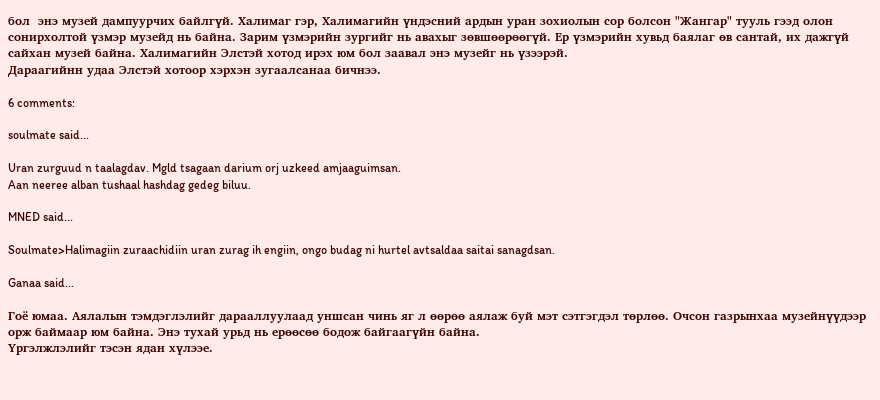бол  энэ музей дампуурчих байлгүй. Халимаг гэр, Халимагийн үндэсний ардын уран зохиолын сор болсон "Жангар" тууль гээд олон сонирхолтой үзмэр музейд нь байна. Зарим үзмэрийн зургийг нь авахыг зөвшөөрөөгүй. Ер үзмэрийн хувьд баялаг өв сантай, их дажгүй сайхан музей байна. Халимагийн Элстэй хотод ирэх юм бол заавал энэ музейг нь үзээрэй.
Дараагийнн удаа Элстэй хотоор хэрхэн зугаалсанаа бичнээ.

6 comments:

soulmate said...

Uran zurguud n taalagdav. Mgld tsagaan darium orj uzkeed amjaaguimsan.
Aan neeree alban tushaal hashdag gedeg biluu.

MNED said...

Soulmate>Halimagiin zuraachidiin uran zurag ih engiin, ongo budag ni hurtel avtsaldaa saitai sanagdsan.

Ganaa said...

Гоё юмаа. Аялалын тэмдэглэлийг дарааллуулаад уншсан чинь яг л өөрөө аялаж буй мэт сэтгэгдэл төрлөө. Очсон газрынхаа музейнүүдээр орж баймаар юм байна. Энэ тухай урьд нь ерөөсөө бодож байгаагүйн байна.
Үргэлжлэлийг тэсэн ядан хүлээе.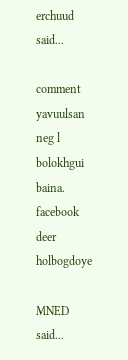erchuud said...

comment yavuulsan neg l bolokhgui baina. facebook deer holbogdoye

MNED said...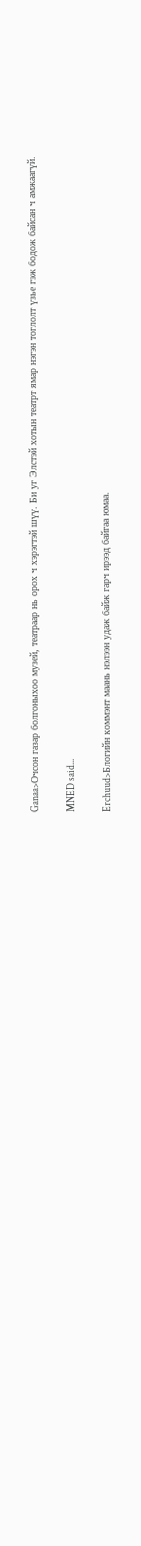Ganaa>Очсон газар болгоныхоо музей, театраар нь орох ч хэрэгтэй шүү. Би уг Элстэй хотын театрт ямар нэгэн тоглолт үзье гэж бодож байсан ч амжаагүй.

MNED said...

Erchuud>Блогийн коммэнт маань нэлээн удаж байж гарч ирээд байгаа юмаа.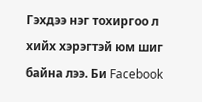Гэхдээ нэг тохиргоо л хийх хэрэгтэй юм шиг байна лээ. Би Facebook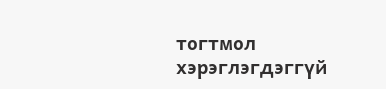тогтмол хэрэглэгдэггүй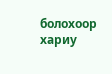болохоор хариу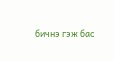бичнэ гэж бас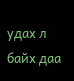удах л байх даа